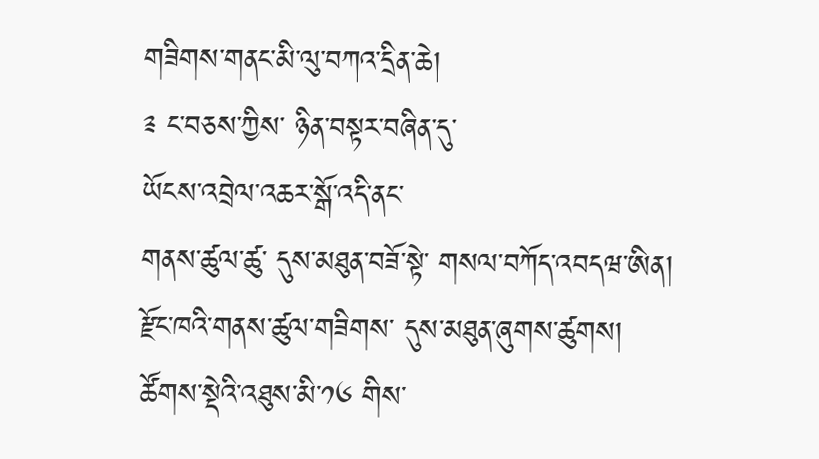གཟིགས་གནང་མི་ལུ་བཀའ་དྲིན་ཆེ།
༉ ང་བཅས་ཀྱིས་ ཉིན་བསྟར་བཞིན་དུ་
ཡོངས་འབྲེལ་འཆར་སྒོ་འདི་ནང་
གནས་ཚུལ་ཚུ་ དུས་མཐུན་བཟོ་སྟེ་ གསལ་བཀོད་འབདཝ་ཨིན།
རྫོང་ཁའི་གནས་ཚུལ་གཟིགས་ དུས་མཐུན་ཞུགས་ཚུགས།
ཚོགས་སྡེའི་འཐུས་མི་༡༦ གིས་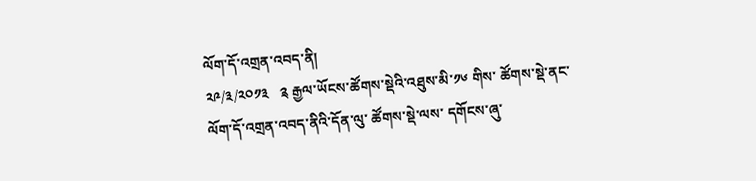ལོག་དོ་འགྲན་འབད་ནི།
༢༩/༣/༢༠༡༣   ༉ རྒྱལ་ཡོངས་ཚོགས་སྡེའི་འཐུས་མི་༡༦ གིས་ ཚོགས་སྡེ་ནང་ ལོག་དོ་འགྲན་འབད་ནིའི་དོན་ལུ་ ཚོགས་སྡེ་ལས་ དགོངས་ཞུ་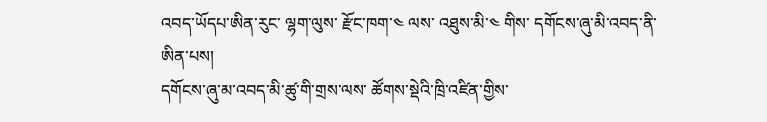འབད་ཡོདཔ་ཨིན་རུང་ ལྷག་ལུས་ རྫོང་ཁག་༤ ལས་ འཐུས་མི་༤ གིས་ དགོངས་ཞུ་མི་འབད་ནི་ཨིན་པས།
དགོངས་ཞུ་མ་འབད་མི་ཚུ་གི་གྲས་ལས་ ཚོགས་སྡེའི་ཁྲི་འཛིན་གྱིས་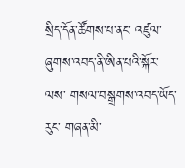སྲིད་དོན་ཚོགས་པ་ནང་ འཛུལ་ཞུགས་འབད་ནི་ཨིན་པའི་སྐོར་ལས་ གསལ་བསྒྲགས་འབད་ཡོད་རུང་ གཞན་མི་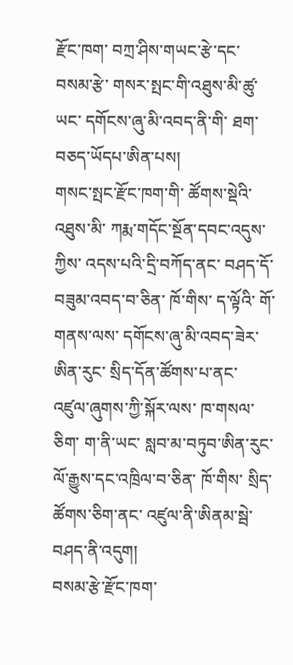རྫོང་ཁག་ བཀྲ་ཤིས་གཡང་རྩེ་དང་ བསམ་རྩེ་ གསར་སྤང་གི་འཐུས་མི་ཚུ་ཡང་ དགོངས་ཞུ་མི་འབད་ནི་གི་ ཐག་བཅད་ཡོདཔ་ཨིན་པས།
གསང་སྤང་རྫོང་ཁག་གི་ ཚོགས་སྡེའི་འཐུས་མི་ ཀརྨ་གདོང་སྔོན་དབང་འདུས་ཀྱིས་ འདས་པའི་དྲི་བཀོད་ནང་ བཤད་དོ་བཟུམ་འབད་བ་ཅིན་ ཁོ་གིས་ ད་ལྟོའི་ གོ་གནས་ལས་ དགོངས་ཞུ་མི་འབད་ཟེར་ཨིན་རུང་ སྲིད་དོན་ཚོགས་པ་ནང་ འཛུལ་ཞུགས་ཀྱི་སྐོར་ལས་ ཁ་གསལ་ཅིག་ ག་ནི་ཡང་ སླབ་མ་བཏུབ་ཨིན་རུང་ ལོ་རྒྱུས་དང་འཁྲིལ་བ་ཅིན་ ཁོ་གིས་ སྲིད་ཚོགས་ཅིག་ནང་ འཛུལ་ནི་ཨིནམ་སྦེ་ བཤད་ནི་འདུག།
བསམ་རྩེ་རྫོང་ཁག་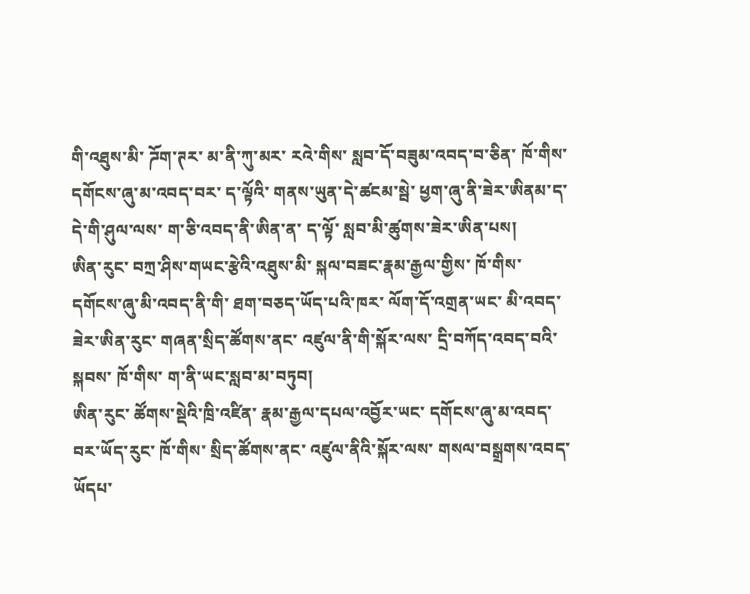གི་འཐུས་མི་ ཌོག་ཊར་ མ་ནི་ཀུ་མར་ རའེ་གིས་ སླབ་དོ་བཟུམ་འབད་བ་ཅིན་ ཁོ་གིས་ དགོངས་ཞུ་མ་འབད་བར་ ད་ལྟོའི་ གནས་ཡུན་དེ་ཚངམ་སྦེ་ ཕྱག་ཞུ་ནི་ཟེར་ཨིནམ་ད་ དེ་གི་ཤུལ་ལས་ ག་ཅི་འབད་ནི་ཨིན་ན་ ད་ལྟོ་ སླབ་མི་ཚུགས་ཟེར་ཨིན་པས།
ཨིན་རུང་ བཀྲ་ཤིས་གཡང་རྩེའི་འཐུས་མི་ སྐལ་བཟང་རྣམ་རྒྱལ་གྱིས་ ཁོ་གིས་ དགོངས་ཞུ་མི་འབད་ནི་གི་ ཐག་བཅད་ཡོད་པའི་ཁར་ ལོག་དོ་འགྲན་ཡང་ མི་འབད་ཟེར་ཨིན་རུང་ གཞན་སྲིད་ཚོགས་ནང་ འཛུལ་ནི་གི་སྐོར་ལས་ དྲི་བཀོད་འབད་བའི་སྐབས་ ཁོ་གིས་ ག་ནི་ཡང་སླབ་མ་བཏུབ།
ཨིན་རུང་ ཚོགས་སྡེའི་ཁྲི་འཛིན་ རྣམ་རྒྱལ་དཔལ་འབྱོར་ཡང་ དགོངས་ཞུ་མ་འབད་བར་ཡོད་རུང་ ཁོ་གིས་ སྲིད་ཚོགས་ནང་ འཛུལ་ནིའི་སྐོར་ལས་ གསལ་བསྒྲགས་འབད་ཡོདཔ་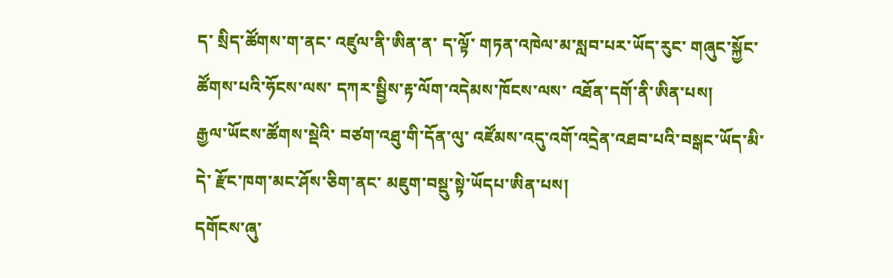ད་ སྲིད་ཚོགས་ག་ནང་ འཛུལ་ནི་ཨིན་ན་ ད་ལྟོ་ གཏན་འཁེལ་མ་སླབ་པར་ཡོད་རུང་ གཞུང་སྐྱོང་ཚོགས་པའི་ཧོངས་ལས་ དཀར་སྦྱིས་རྟ་ལོག་འདེམས་ཁོངས་ལས་ འཐོན་དགོ་ནི་ཨིན་པས།
རྒྱལ་ཡོངས་ཚོགས་སྡེའི་ བཙག་འཐུ་གི་དོན་ལུ་ འཛོམས་འདུ་འགོ་འདྲེན་འཐབ་པའི་བསྒང་ཡོད་མི་དེ་ རྫོང་ཁག་མང་ཤོས་ཅིག་ནང་ མཇུག་བསྡུ་སྟེ་ཡོདཔ་ཨིན་པས།
དགོངས་ཞུ་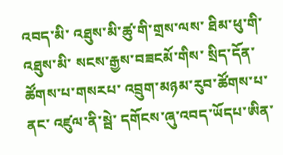འབད་མི་ འཐུས་མི་ཚུ་གི་གྲས་ལས་ ཐིམ་ཕུ་གི་འཐུས་མི་ སངས་རྒྱས་བཟངམོ་གིས་ སྲིད་དོན་ཚོགས་པ་གསརཔ་ འབྲུག་མཉམ་རུབ་ཚོགས་པ་ནང་ འཛུལ་ནི་སྦེ་ དགོངས་ཞུ་འབད་ཡོདཔ་ཨིན་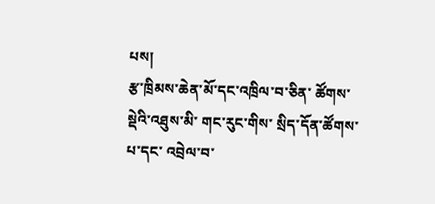པས།
རྩ་ཁྲིམས་ཆེན་མོ་དང་འཁྲིལ་བ་ཅིན་ ཚོགས་སྡེའི་འཐུས་མི་ གང་རུང་གིས་ སྲིད་དོན་ཚོགས་པ་དང་ འབྲེལ་བ་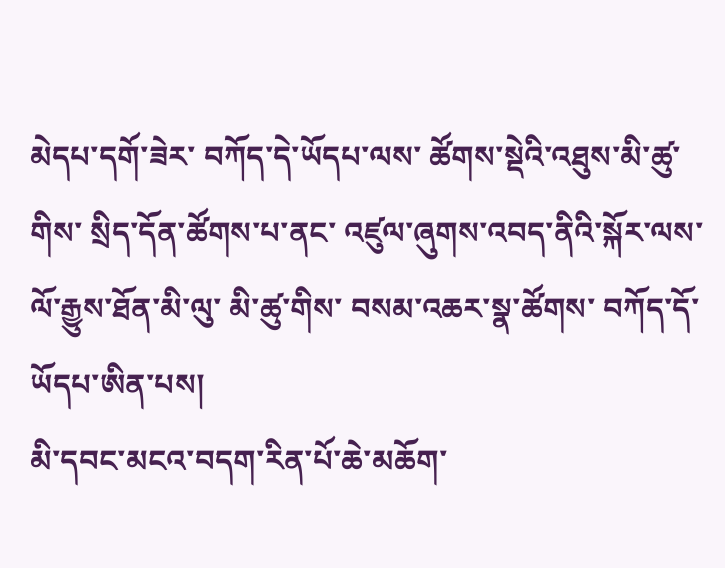མེདཔ་དགོ་ཟེར་ བཀོད་དེ་ཡོདཔ་ལས་ ཚོགས་སྡེའི་འཐུས་མི་ཚུ་གིས་ སྲིད་དོན་ཚོགས་པ་ནང་ འཛུལ་ཞུགས་འབད་ནིའི་སྐོར་ལས་ ལོ་རྒྱུས་ཐོན་མི་ལུ་ མི་ཚུ་གིས་ བསམ་འཆར་སྣ་ཚོགས་ བཀོད་དོ་ཡོདཔ་ཨིན་པས།
མི་དབང་མངའ་བདག་རིན་པོ་ཆེ་མཆོག་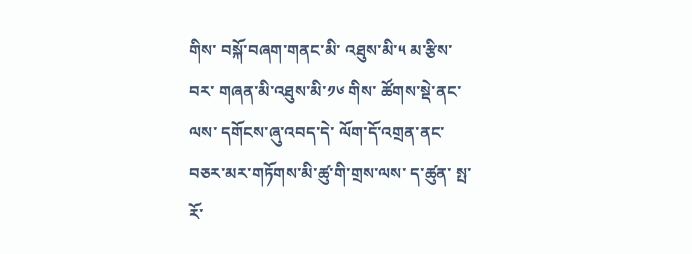གིས་ བསྐོ་བཞག་གནང་མི་ འཐུས་མི་༥ མ་རྩིས་བར་ གཞན་མི་འཐུས་མི་༡༦ གིས་ ཚོགས་སྡེ་ནང་ལས་ དགོངས་ཞུ་འབད་དེ་ ལོག་དོ་འགྲན་ནང་ བཅར་མར་གཏོགས་མི་ཚུ་གི་གྲས་ལས་ ད་ཚུན་ སྤ་རོ་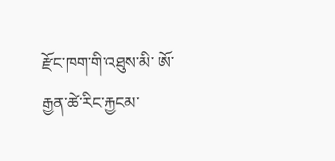རྫོང་ཁག་གི་འཐུས་མི་ ཨོ་རྒྱན་ཚེ་རིང་རྐྱངམ་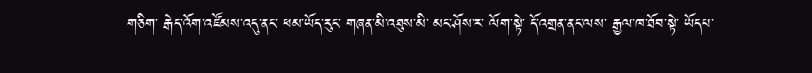གཅིག་ རྒེད་འོག་འཛོམས་འདུ་ནང་ ཕམ་ཡོད་རུང་ གཞན་མི་འཐུས་མི་ མང་ཤོས་ར་ ལོག་སྟེ་ དོ་འགྲན་ནང་ལས་ རྒྱལ་ཁ་ཐོབ་སྟེ་ ཡོདཔ་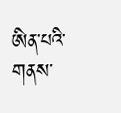ཨིན་པའི་གནས་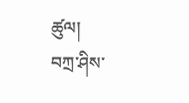ཚུལ།
བཀྲ་ཤིས་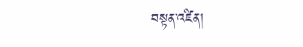བསྟན་འཛིན།